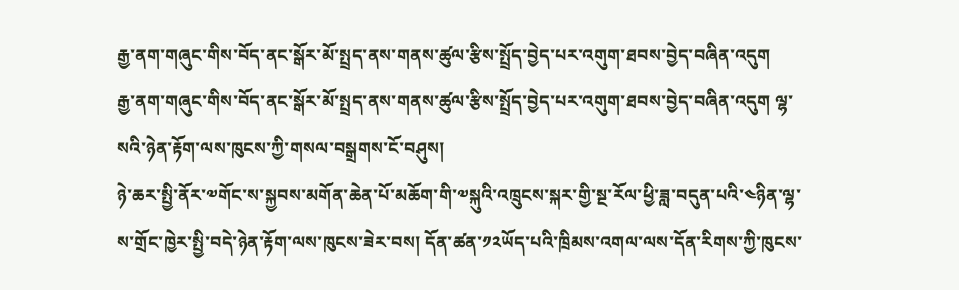རྒྱ་ནག་གཞུང་གིས་བོད་ནང་སྒོར་མོ་སྤྲད་ནས་གནས་ཚུལ་རྩིས་སྤྲོད་བྱེད་པར་འགུག་ཐབས་བྱེད་བཞིན་འདུག
རྒྱ་ནག་གཞུང་གིས་བོད་ནང་སྒོར་མོ་སྤྲད་ནས་གནས་ཚུལ་རྩིས་སྤྲོད་བྱེད་པར་འགུག་ཐབས་བྱེད་བཞིན་འདུག ལྷ་སའི་ཉེན་རྟོག་ལས་ཁུངས་ཀྱི་གསལ་བསྒྲགས་ངོ་བཤུས།
ཉེ་ཆར་སྤྱི་ནོར་༧གོང་ས་སྐྱབས་མགོན་ཆེན་པོ་མཆོག་གི་༧སྐུའི་འཁྲུངས་སྐར་གྱི་སྔ་རོལ་ཕྱི་ཟླ་བདུན་པའི་༤ཉིན་ལྷ་ས་གྲོང་ཁྱེར་སྤྱི་བདེ་ཉེན་རྟོག་ལས་ཁུངས་ཟེར་བས། དོན་ཚན་༡༢ཡོད་པའི་ཁྲིམས་འགལ་ལས་དོན་རིགས་ཀྱི་ཁུངས་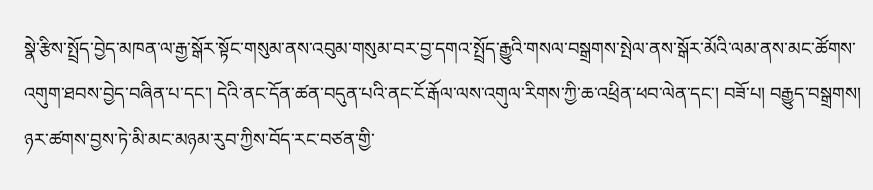སྣེ་རྩིས་སྤྲོད་བྱེད་མཁན་ལ་རྒྱ་སྒོར་སྟོང་གསུམ་ནས་འབུམ་གསུམ་བར་བྱ་དགའ་སྤྲོད་རྒྱུའི་གསལ་བསྒྲགས་སྤེལ་ནས་སྒོར་མོའི་ལམ་ནས་མང་ཚོགས་འགུག་ཐབས་བྱེད་བཞིན་པ་དང་། དེའི་ནང་དོན་ཚན་བདུན་པའི་ནང་ངོ་རྒོལ་ལས་འགུལ་རིགས་ཀྱི་ཆ་འཕྲིན་ཕབ་ལེན་དང་། བཟོ་པ། བརྒྱུད་བསྒྲགས། ཉར་ཚགས་བྱས་ཏེ་མི་མང་མཉམ་རུབ་ཀྱིས་བོད་རང་བཙན་གྱི་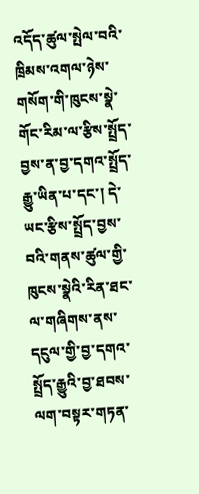འདོད་ཚུལ་སྤེལ་བའི་ཁྲིམས་འགལ་ཉེས་གསོག་གི་ཁུངས་སྣེ་གོང་རིམ་ལ་རྩིས་སྤྲོད་བྱས་ན་བྱ་དགའ་སྤྲོད་རྒྱུ་ཡིན་པ་དང་། དེ་ཡང་རྩིས་སྤྲོད་བྱས་བའི་གནས་ཚུལ་གྱི་ཁུངས་སྣེའི་རིན་ཐང་ལ་གཞིགས་ནས་དངུལ་གྱི་བྱ་དགའ་སྤྲོད་རྒྱུའི་བྱ་ཐབས་ལག་བསྟར་གཏན་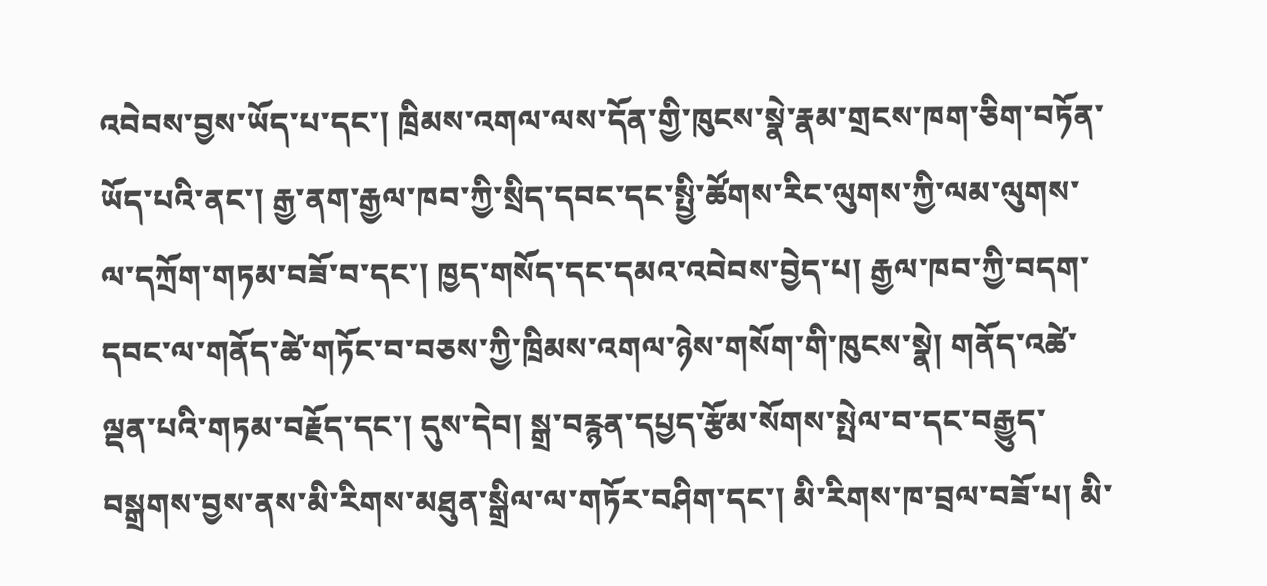འབེབས་བྱས་ཡོད་པ་དང་། ཁྲིམས་འགལ་ལས་དོན་གྱི་ཁུངས་སྣེ་རྣམ་གྲངས་ཁག་ཅིག་བཏོན་ཡོད་པའི་ནང་། རྒྱ་ནག་རྒྱལ་ཁབ་ཀྱི་སྲིད་དབང་དང་སྤྱི་ཚོགས་རིང་ལུགས་ཀྱི་ལམ་ལུགས་ལ་དཀྲོག་གཏམ་བཟོ་བ་དང་། ཁྱད་གསོད་དང་དམའ་འབེབས་བྱེད་པ། རྒྱལ་ཁབ་ཀྱི་བདག་དབང་ལ་གནོད་ཚེ་གཏོང་བ་བཅས་ཀྱི་ཁྲིམས་འགལ་ཉེས་གསོག་གི་ཁུངས་སྣེ། གནོད་འཚེ་ལྡན་པའི་གཏམ་བརྗོད་དང་། དུས་དེབ། སྒྲ་བརྙན་དཔྱད་རྩོམ་སོགས་སྤེལ་བ་དང་བརྒྱུད་བསྒྲགས་བྱས་ནས་མི་རིགས་མཐུན་སྒྲིལ་ལ་གཏོར་བཤིག་དང་། མི་རིགས་ཁ་བྲལ་བཟོ་པ། མི་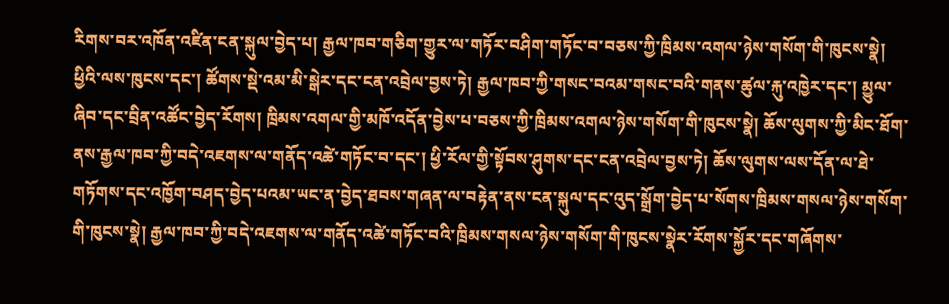རིགས་བར་འཁོན་འཛིན་ངན་སྐུལ་བྱེད་པ། རྒྱལ་ཁབ་གཅིག་གྱུར་ལ་གཏོར་བཤིག་གཏོང་བ་བཅས་ཀྱི་ཁྲིམས་འགལ་ཉེས་གསོག་གི་ཁུངས་སྣེ། ཕྱིའི་ལས་ཁུངས་དང་། ཚོགས་སྡེ་འམ་མི་སྒེར་དང་ངན་འབྲེལ་བྱས་ཏེ། རྒྱལ་ཁབ་ཀྱི་གསང་བའམ་གསང་བའི་གནས་ཚུལ་རྐུ་འཁྱེར་དང་། མྱུལ་ཞིབ་དང་བྲིན་འཚོང་བྱེད་རོགས། ཁྲིམས་འགལ་གྱི་མཁོ་འདོན་བྱེས་པ་བཅས་ཀྱི་ཁྲིམས་འགལ་ཉེས་གསོག་གི་ཁུངས་སྣེ། ཆོས་ལུགས་ཀྱི་མིང་ཐོག་ནས་རྒྱལ་ཁབ་ཀྱི་བདེ་འཇགས་ལ་གནོད་འཚེ་གཏོང་བ་དང་། ཕྱི་རོལ་གྱི་སྟོབས་ཤུགས་དང་ངན་འབྲེལ་བྱས་ཏེ། ཆོས་ལུགས་ལས་དོན་ལ་ཐེ་གཏོགས་དང་འཁྱོག་བཤད་བྱེད་པའམ་ཡང་ན་བྱེད་ཐབས་གཞན་ལ་བརྟེན་ནས་ངན་སྐུལ་དང་འུད་སྒྲོག་བྱེད་པ་སོགས་ཁྲིམས་གསལ་ཉེས་གསོག་གི་ཁུངས་སྣེ། རྒྱལ་ཁབ་ཀྱི་བདེ་འཇགས་ལ་གནོད་འཚེ་གཏོང་བའི་ཁྲིམས་གསལ་ཉེས་གསོག་གི་ཁུངས་སྣེར་རོགས་སྐྱོར་དང་གཞོགས་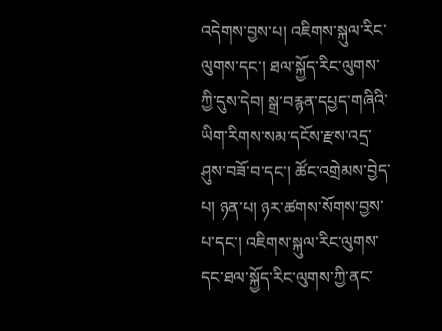འདེགས་བྱས་པ། འཇིགས་སྐུལ་རིང་ལུགས་དང་། ཐལ་སྐྱོད་རིང་ལུགས་ཀྱི་དུས་དེབ། སྒྲ་བརྙན་དཔྱད་གཞིའི་ཡིག་རིགས་སམ་དངོས་རྫས་འདྲ་ཤུས་བཟོ་བ་དང་། ཚོང་འགྲེམས་བྱེད་པ། ཉན་པ། ཉར་ཚགས་སོགས་བྱས་པ་དང་། འཇིགས་སྐུལ་རིང་ལུགས་དང་ཐལ་སྐྱོད་རིང་ལུགས་ཀྱི་ནང་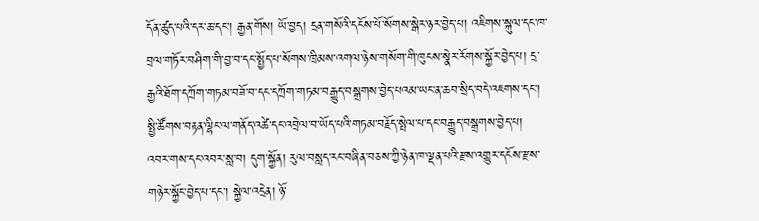དོན་ཚུད་པའི་དར་ཆ་དང་། རྒྱན་གོས། ཡོ་བྱད། དྲན་གསོའི་དངོས་པོ་སོགས་སྒེར་ཉར་བྱེད་པ། འཇིགས་སྐུལ་དང་ཁ་བྲལ་གཏོར་བཤིག་གི་བྱ་བ་དང་སྤྱོད་པ་སོགས་ཁྲིམས་འགལ་ཉེས་གསོག་གི་ཁུངས་སྣེར་རོགས་སྐྱོར་བྱེད་པ། དྲ་རྒྱའི་ཐོག་དཀྲོག་གཏམ་བཟོ་བ་དང་དཀྲོག་གཏམ་བརྒྱུད་བསྒྲགས་བྱེད་པའམ་ཡང་ན་ཆབ་སྲིད་བདེ་འཇགས་དང་། སྤྱི་ཚོགས་བརྟན་ལྷིང་ལ་གནོད་འཚེ་དང་འབྲེལ་བ་ཡོད་པའི་གཏམ་བརྗོད་སྤེལ་པ་དང་བརྒྱུད་བསྒྲགས་བྱེད་པ། འབར་གས་དང་འབར་སླ་བ། དུག་སྐྱོན། རུལ་བསླད་རང་བཞིན་བཅས་ཀྱི་ཉེན་ཁ་ལྡན་པའི་རྫས་འགྱུར་དངོས་རྫས་གཉེར་སྐྱོང་བྱེད་པ་དང་། སྐྱེལ་འདྲེན། ཉོ་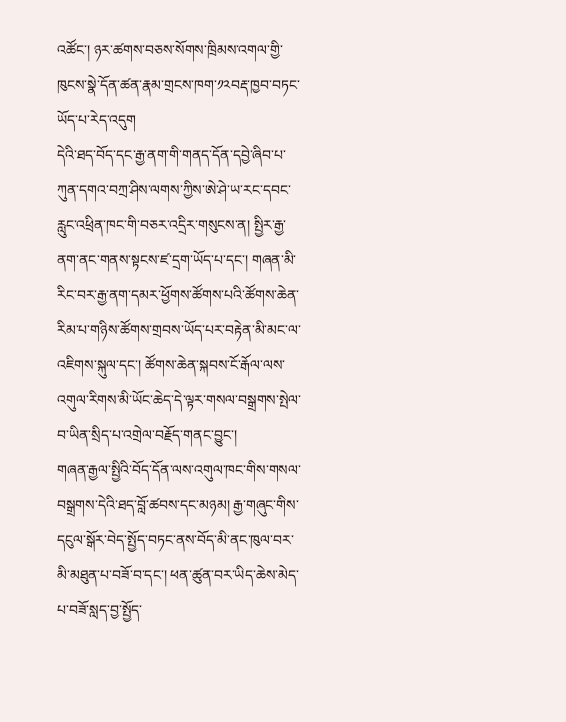འཚོང་། ཉར་ཚགས་བཅས་སོགས་ཁྲིམས་འགལ་གྱི་ཁུངས་སྣེ་དོན་ཚན་རྣམ་གྲངས་ཁག་༡༢བརྡ་ཁྱབ་བཏང་ཡོད་པ་རེད་འདུག
དེའི་ཐད་བོད་དང་རྒྱ་ནག་གི་གནད་དོན་དབྱེ་ཞིབ་པ་ཀུན་དགའ་བཀྲ་ཤིས་ལགས་ཀྱིས་ཨེ་ཤེ་ཡ་རང་དབང་རླུང་འཕྲིན་ཁང་གི་བཅར་འདྲིར་གསུངས་ན། སྤྱིར་རྒྱ་ནག་ནང་གནས་སྟངས་ཛ་དྲག་ཡོད་པ་དང་། གཞན་མི་རིང་བར་རྒྱ་ནག་དམར་ཕྱོགས་ཚོགས་པའི་ཚོགས་ཆེན་རིམ་པ་གཉིས་ཚོགས་གྲབས་ཡོད་པར་བརྟེན་མི་མང་ལ་འཇིགས་སྐུལ་དང་། ཚོགས་ཆེན་སྐབས་ངོ་རྒོལ་ལས་འགུལ་རིགས་མི་ཡོང་ཆེད་དེ་ལྟར་གསལ་བསྒྲགས་སྤེལ་བ་ཡིན་སྲིད་པ་འགྲེལ་བརྗོད་གནང་བྱུང་།
གཞན་རྒྱལ་སྤྱིའི་བོད་དོན་ལས་འགུལ་ཁང་གིས་གསལ་བསྒྲགས་དེའི་ཐད་བློ་ཚབས་དང་མཉམ། རྒྱ་གཞུང་གིས་དངུལ་སྒོར་བེད་སྤྱོད་བཏང་ནས་བོད་མི་ནང་ཁུལ་བར་མི་མཐུན་པ་བཟོ་བ་དང་། ཕན་ཚུན་བར་ཡིད་ཆེས་མེད་པ་བཟོ་སླད་བྱ་སྤྱོད་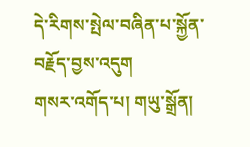དེ་རིགས་སྤེལ་བཞིན་པ་སྐྱོན་བརྗོད་བྱས་འདུག
གསར་འགོད་པ། གཡུ་སྒྲོན།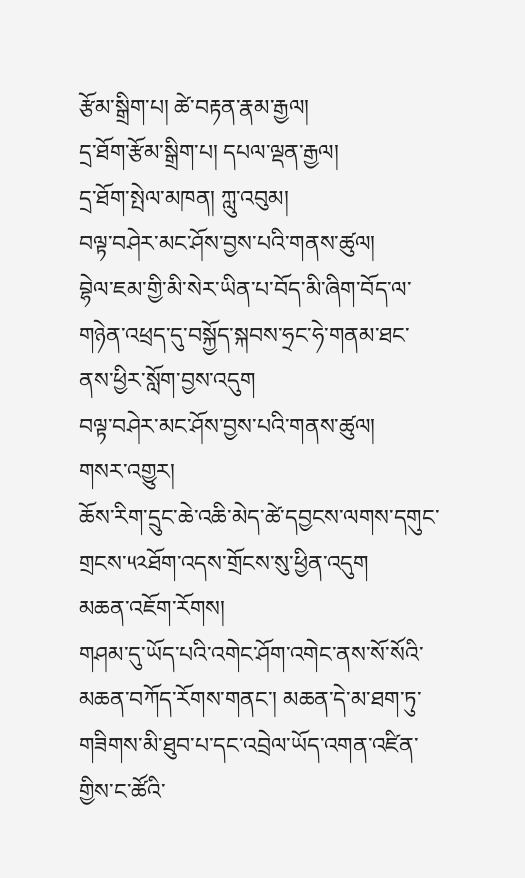རྩོམ་སྒྲིག་པ། ཚེ་བརྟན་རྣམ་རྒྱལ།
དྲ་ཐོག་རྩོམ་སྒྲིག་པ། དཔལ་ལྡན་རྒྱལ།
དྲ་ཐོག་སྤེལ་མཁན། ཀླུ་འབུམ།
བལྟ་བཤེར་མང་ཤོས་བྱས་པའི་གནས་ཚུལ།
བྷེལ་ཇམ་གྱི་མི་སེར་ཡིན་པ་བོད་མི་ཞིག་བོད་ལ་གཉེན་འཕྲད་དུ་བསྐྱོད་སྐབས་ཧྲང་ཧེ་གནམ་ཐང་ནས་ཕྱིར་སློག་བྱས་འདུག
བལྟ་བཤེར་མང་ཤོས་བྱས་པའི་གནས་ཚུལ།
གསར་འགྱུར།
ཆོས་རིག་དྲུང་ཆེ་འཆི་མེད་ཚེ་དབྱངས་ལགས་དགུང་གྲངས་༥༢ཐོག་འདས་གྲོངས་སུ་ཕྱིན་འདུག
མཆན་འཇོག་རོགས།
གཤམ་དུ་ཡོད་པའི་འགེང་ཤོག་འགེང་ནས་སོ་སོའི་མཆན་བཀོད་རོགས་གནང་། མཆན་དེ་མ་ཐག་ཏུ་གཟིགས་མི་ཐུབ་པ་དང་འབྲེལ་ཡོད་འགན་འཛིན་གྱིས་ང་ཚོའི་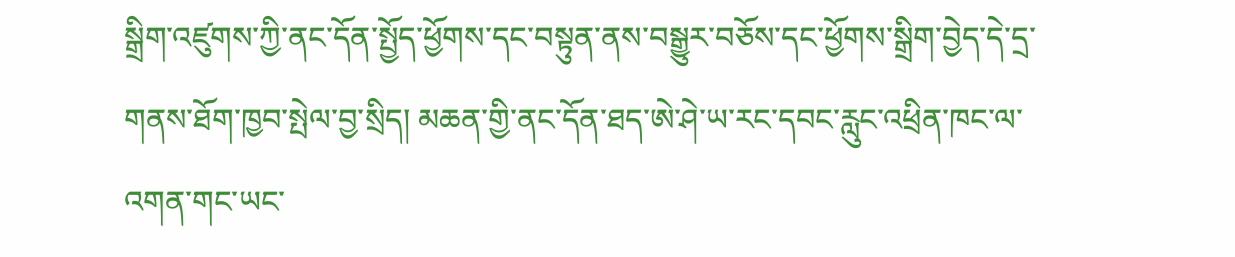སྒྲིག་འཛུགས་ཀྱི་ནང་དོན་སྤྱོད་ཕྱོགས་དང་བསྟུན་ནས་བསྒྱུར་བཅོས་དང་ཕྱོགས་སྒྲིག་བྱེད་དེ་དྲ་གནས་ཐོག་ཁྱབ་སྤེལ་བྱ་སྲིད། མཆན་གྱི་ནང་དོན་ཐད་ཨེ་ཤེ་ཡ་རང་དབང་རླུང་འཕྲིན་ཁང་ལ་འགན་གང་ཡང་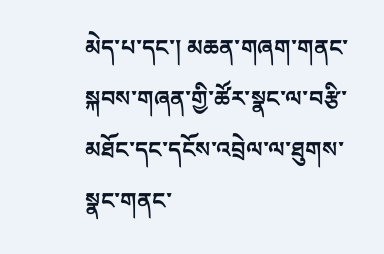མེད་པ་དང་། མཆན་གཞག་གནང་སྐབས་གཞན་གྱི་ཚོར་སྣང་ལ་བརྩི་མཐོང་དང་དངོས་འབྲེལ་ལ་ཐུགས་སྣང་གནང་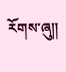རོགས་ཞུ༎